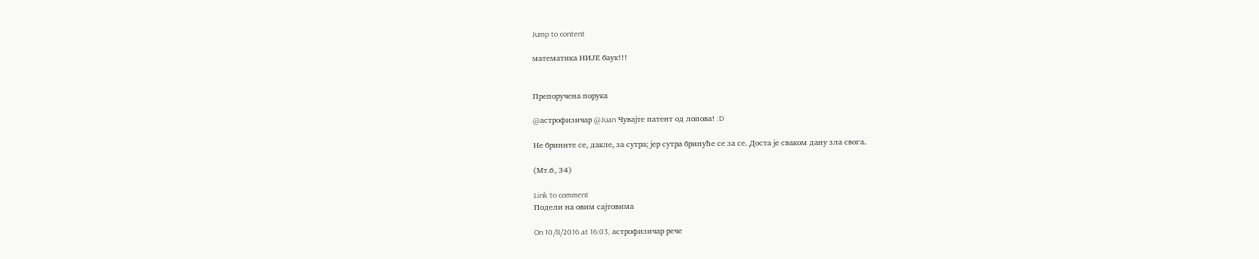Jump to content

математика НИЈЕ баук!!!


Препоручена порука

@aстрофизичaр @Juan Чувајте патент од лопова! :D

Не брините се, дакле, за сутра; јер сутра бринуће се за се. Доста је сваком дану зла свога.

(Мт.6, 34)

Link to comment
Подели на овим сајтовима

On 10/8/2016 at 16:03, aстрофизичaр рече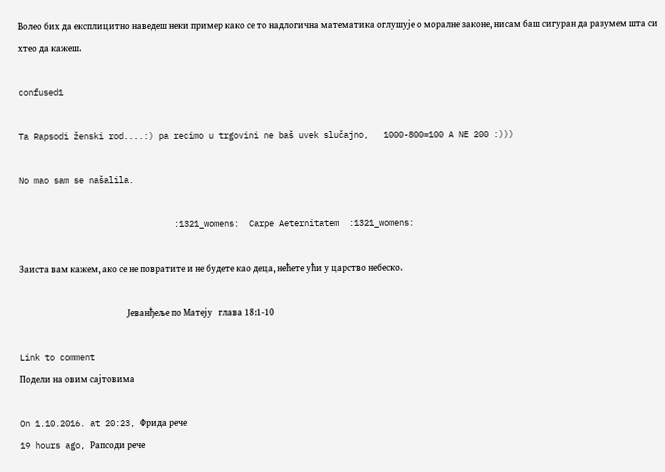Волео бих да експлицитно наведеш неки пример како се то надлогична математика оглушује о моралне законе, нисам баш сигуран да разумем шта си хтео да кажеш.

confused1

Ta Rapsodi ženski rod....:) pa recimo u trgovini ne baš uvek slučajno,   1000-800=100 A NE 200 :)))

No mao sam se našalila.

                               :1321_womens:  Carpe Aeternitatem  :1321_womens:

Заиста вам кажем, ако се не повратите и не будете као деца, нећете ући у царство небеско.

                                                      Јеванђеље по Матеју   глава 18:1-10

Link to comment
Подели на овим сајтовима

On 1.10.2016. at 20:23, Фрида рече
19 hours ago, Рапсоди рече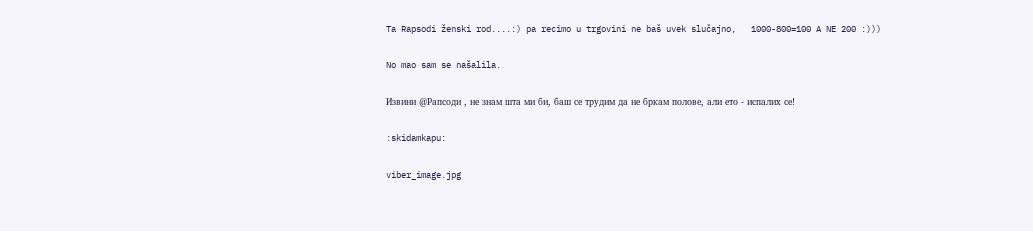Ta Rapsodi ženski rod....:) pa recimo u trgovini ne baš uvek slučajno,   1000-800=100 A NE 200 :)))

No mao sam se našalila.

Извини @Рапсоди , не знам шта ми би, баш се трудим да не бркам полове, али ето - испалих се!

:skidamkapu:

viber_image.jpg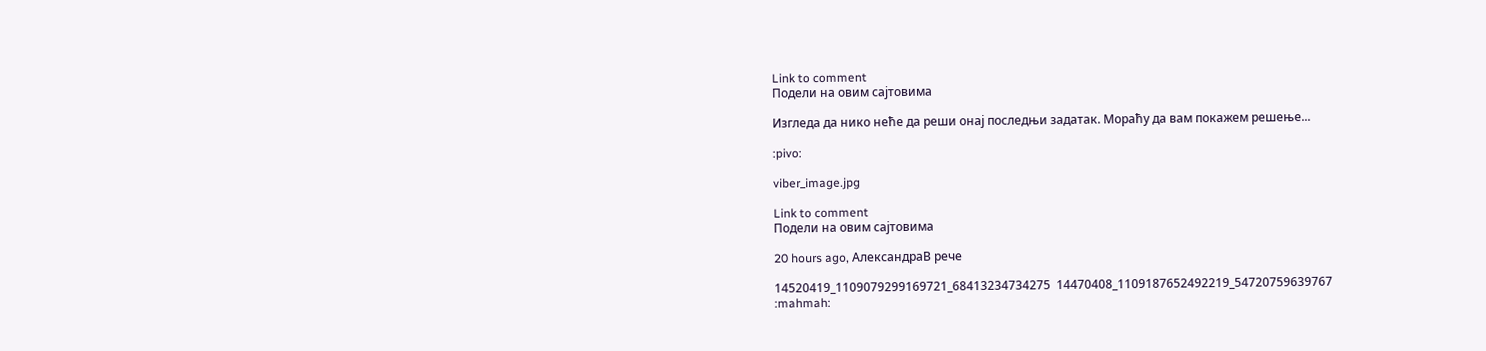Link to comment
Подели на овим сајтовима

Изгледа да нико неће да реши онај последњи задатак. Мораћу да вам покажем решење...

:pivo:

viber_image.jpg

Link to comment
Подели на овим сајтовима

20 hours ago, АлександраВ рече

14520419_1109079299169721_68413234734275  14470408_1109187652492219_54720759639767   :mahmah: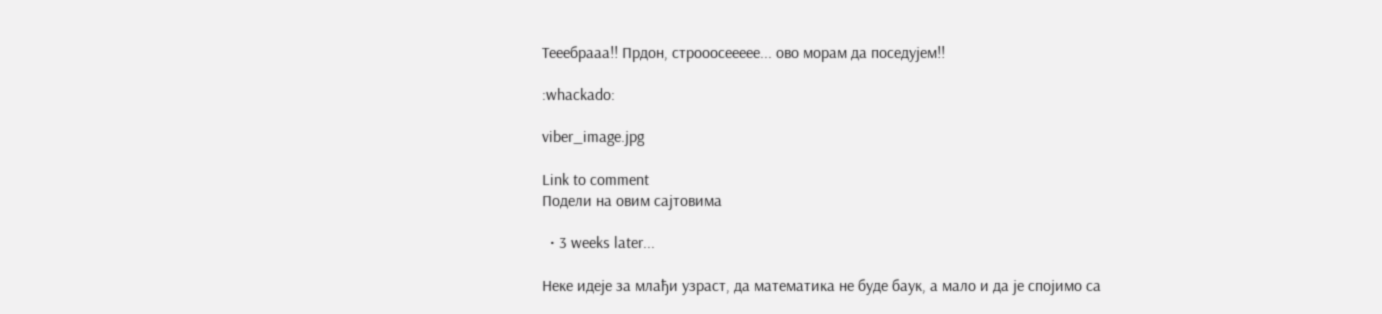Тееебрааа!! Прдон, строоосеееее... ово морам да поседујем!!

:whackado:

viber_image.jpg

Link to comment
Подели на овим сајтовима

  • 3 weeks later...

Неке идеје за млађи узраст, да математика не буде баук, а мало и да је спојимо са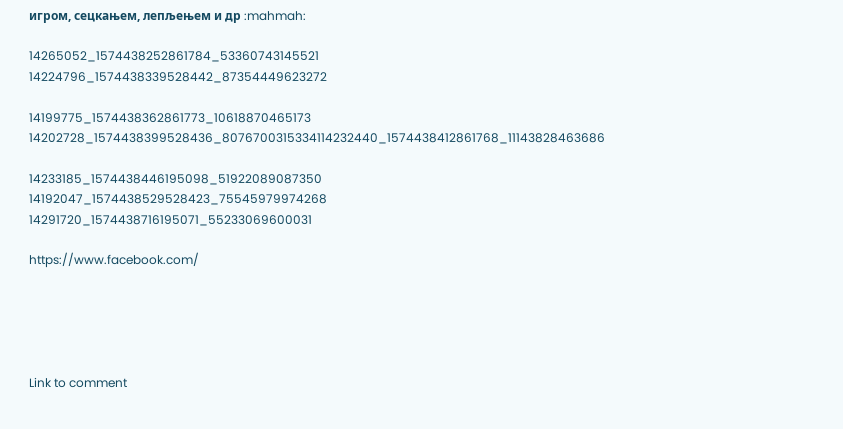игром, сецкањем, лепљењем и др :mahmah:

14265052_1574438252861784_53360743145521  14224796_1574438339528442_87354449623272

14199775_1574438362861773_10618870465173  14202728_1574438399528436_8076700315334114232440_1574438412861768_11143828463686

14233185_1574438446195098_51922089087350   14192047_1574438529528423_75545979974268   14291720_1574438716195071_55233069600031

https://www.facebook.com/





Link to comment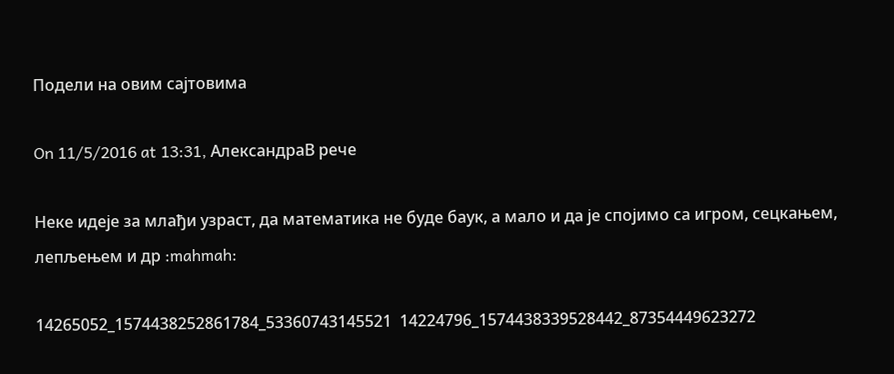Подели на овим сајтовима

On 11/5/2016 at 13:31, АлександраВ рече

Неке идеје за млађи узраст, да математика не буде баук, а мало и да је спојимо са игром, сецкањем, лепљењем и др :mahmah:

14265052_1574438252861784_53360743145521  14224796_1574438339528442_87354449623272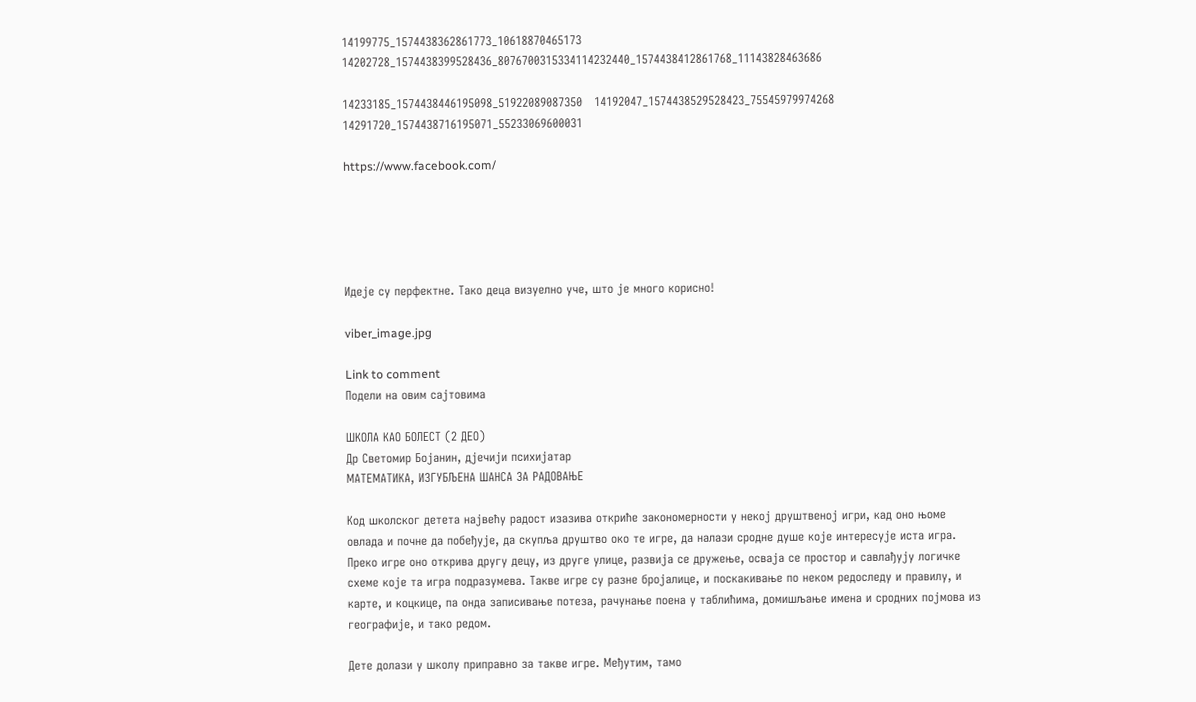14199775_1574438362861773_10618870465173  14202728_1574438399528436_8076700315334114232440_1574438412861768_11143828463686

14233185_1574438446195098_51922089087350   14192047_1574438529528423_75545979974268   14291720_1574438716195071_55233069600031

https://www.facebook.com/





Идеје су перфектне. Тако деца визуелно уче, што је много корисно!

viber_image.jpg

Link to comment
Подели на овим сајтовима

ШКОЛА КАО БОЛЕСТ (2 ДЕО)
Др Светомир Бојанин, дјечији психијатар
МАТЕМАТИКА, ИЗГУБЉЕНА ШАНСА ЗА РАДОВАЊЕ

Код школског детета највећу радост изазива откриће закономерности у некој друштвеној игри, кад оно њоме овлада и почне да побеђује, да скупља друштво око те игре, да налази сродне душе које интересује иста игра. Преко игре оно открива другу децу, из друге улице, развија се дружење, осваја се простор и савлађују логичке схеме које та игра подразумева. Такве игре су разне бројалице, и поскакивање по неком редоследу и правилу, и карте, и коцкице, па онда записивање потеза, рачунање поена у таблићима, домишљање имена и сродних појмова из географије, и тако редом.

Дете долази у школу приправно за такве игре. Међутим, тамо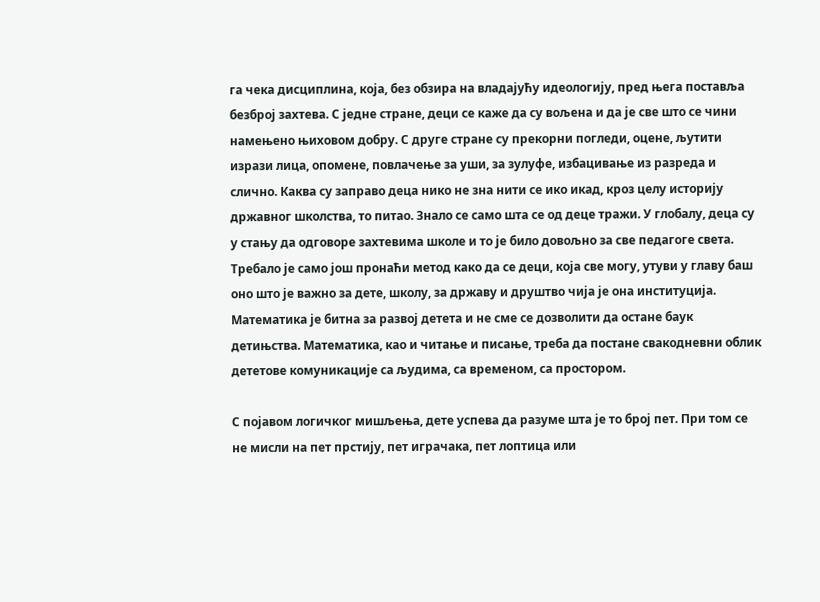га чека дисциплина, која, без обзира на владајућу идеологију, пред њега поставља безброј захтева. С једне стране, деци се каже да су вољена и да је све што се чини намењено њиховом добру. С друге стране су прекорни погледи, оцене, љутити изрази лица, опомене, повлачење за уши, за зулуфе, избацивање из разреда и слично. Каква су заправо деца нико не зна нити се ико икад, кроз целу историју државног школства, то питао. Знало се само шта се од деце тражи. У глобалу, деца су у стању да одговоре захтевима школе и то је било довољно за све педагоге света. Требало је само још пронаћи метод како да се деци, која све могу, утуви у главу баш оно што је важно за дете, школу, за државу и друштво чија је она институција.
Математика је битна за развој детета и не сме се дозволити да остане баук детињства. Математика, као и читање и писање, треба да постане свакодневни облик дететове комуникације са људима, са временом, са простором.

С појавом логичког мишљења, дете успева да разуме шта је то број пет. При том се не мисли на пет прстију, пет играчака, пет лоптица или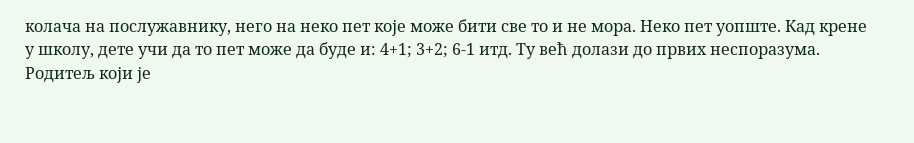колача на послужавнику, него на неко пет које може бити све то и не мора. Неко пет уопште. Кад крене у школу, дете учи да то пет може да буде и: 4+1; 3+2; 6-1 итд. Ту већ долази до првих неспоразума. Родитељ који је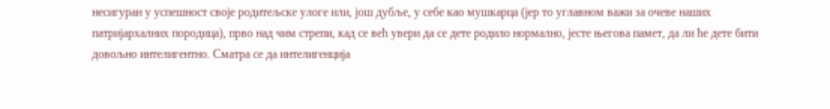несигуран у успешност своје родитељске улоге или, још дубље, у себе као мушкарца (јер то углавном важи за очеве наших патријархалних породица), прво над чим стрепи, кад се већ увери да се дете родило нормално, јесте његова памет, да ли ће дете бити довољно интелигентно. Сматра се да интелигенција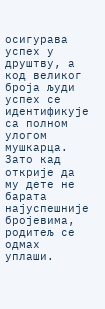осигурава успех у друштву, а код великог броја људи успех се идентификује са полном улогом мушкарца. Зато кад открије да му дете не барата најуспешније бројевима, родитељ се одмах уплаши.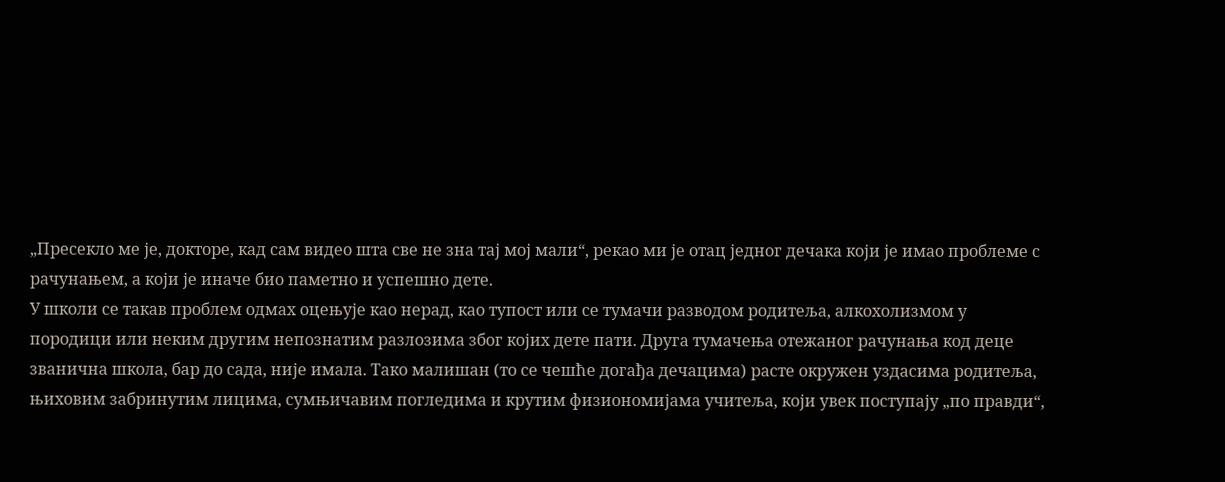„Пресекло ме је, докторе, кад сам видео шта све не зна тај мој мали“, рекао ми је отац једног дечака који је имао проблеме с рачунањем, а који је иначе био паметно и успешно дете.
У школи се такав проблем одмах оцењује као нерад, као тупост или се тумачи разводом родитеља, алкохолизмом у породици или неким другим непознатим разлозима због којих дете пати. Друга тумачења отежаног рачунања код деце званична школа, бар до сада, није имала. Тако малишан (то се чешће догађа дечацима) расте окружен уздасима родитеља, њиховим забринутим лицима, сумњичавим погледима и крутим физиономијама учитеља, који увек поступају „по правди“,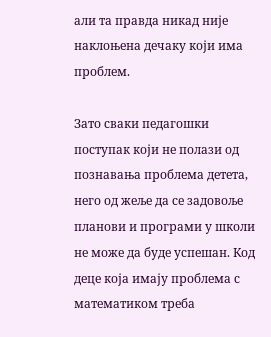али та правда никад није наклоњена дечаку који има проблем.

Зато сваки педагошки поступак који не полази од познавања проблема детета, него од жеље да се задовоље планови и програми у школи не може да буде успешан. Код деце која имају проблема с математиком треба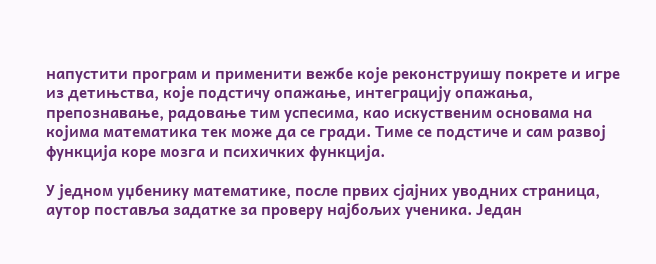напустити програм и применити вежбе које реконструишу покрете и игре из детињства, које подстичу опажање, интеграцију опажања, препознавање, радовање тим успесима, као искуственим основама на којима математика тек може да се гради. Тиме се подстиче и сам развој функција коре мозга и психичких функција.

У једном уџбенику математике, после првих сјајних уводних страница, аутор поставља задатке за проверу најбољих ученика. Један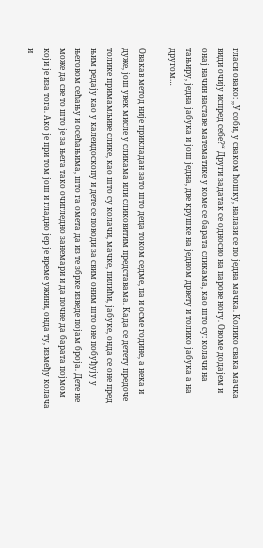гласи овако: ,,У соби, у сваком ћошку, налази се по једна мачка. Колико свака мачка види очију испред себе?“ Други задатак се односио на парове ногу. Овоме додајем и онај начин наставе математике у коме се барата сликама, као што су: колачи на тањиру, једна јабука и још једна, две крушке на једном дрвету и толико јабука а на другом…

Овакав метод није прикладан зато што деца током седме, па и осме године, а нека и дуже, још увек мисле у сликама или сликовитим представама. Када се детету предоче толике примамљиве слике, као што су колачи, мачке, пилићи, јабуке, онда се оне пред њим редају као у калеидоскопу и дете се поводи за свим оним што оне побуђују у његовом сећању и осећањима, што га омета да из те збрке изведе појам броја. Дете не може да све то што је за њега тако очигледно занемари и да почне да барата појмом који је иза тога. Ако је при том још и гладно јер је време ужини, онда ту, између колача и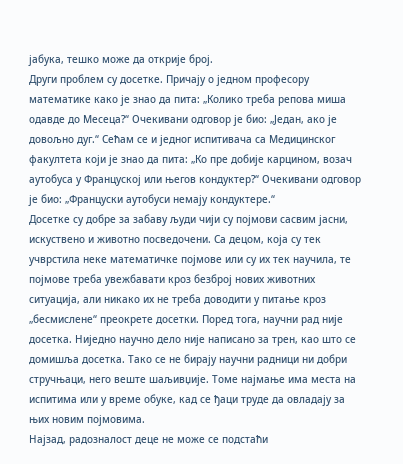јабука, тешко може да открије број.
Други проблем су досетке. Причају о једном професору математике како је знао да пита: „Колико треба репова миша одавде до Месеца?“ Очекивани одговор је био: „Један, ако је довољно дуг.“ Сећам се и једног испитивача са Медицинског факултета који је знао да пита: „Ко пре добије карцином, возач аутобуса у Француској или његов кондуктер?“ Очекивани одговор је био: „Француски аутобуси немају кондуктере.“
Досетке су добре за забаву људи чији су појмови сасвим јасни, искуствено и животно посведочени. Са децом, која су тек учврстила неке математичке појмове или су их тек научила, те појмове треба увежбавати кроз безброј нових животних ситуација, али никако их не треба доводити у питање кроз „бесмислене“ преокрете досетки. Поред тога, научни рад није досетка. Ниједно научно дело није написано за трен, као што се домишља досетка. Тако се не бирају научни радници ни добри стручњаци, него веште шаљивџије. Томе најмање има места на испитима или у време обуке, кад се ђаци труде да овладају за њих новим појмовима.
Најзад, радозналост деце не може се подстаћи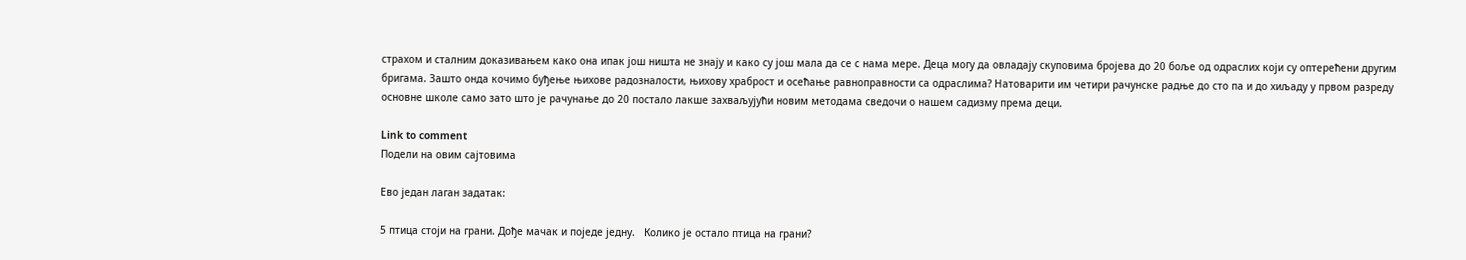страхом и сталним доказивањем како она ипак још ништа не знају и како су још мала да се с нама мере. Деца могу да овладају скуповима бројева до 20 боље од одраслих који су оптерећени другим бригама. Зашто онда кочимо буђење њихове радозналости, њихову храброст и осећање равноправности са одраслима? Натоварити им четири рачунске радње до сто па и до хиљаду у првом разреду основне школе само зато што је рачунање до 20 постало лакше захваљујући новим методама сведочи о нашем садизму према деци.

Link to comment
Подели на овим сајтовима

Ево један лаган задатак:

5 птица стоји на грани. Дође мачак и поједе једну.   Колико је остало птица на грани?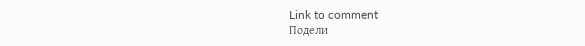Link to comment
Подели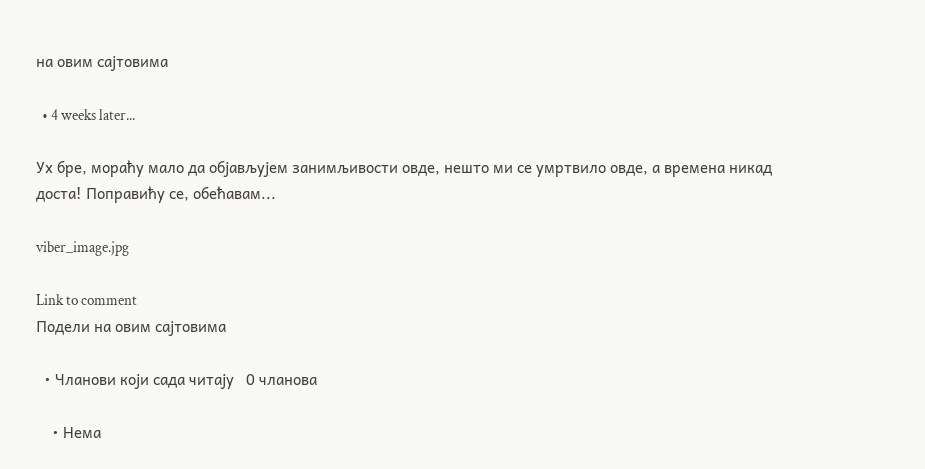на овим сајтовима

  • 4 weeks later...

Ух бре, мораћу мало да објављујем занимљивости овде, нешто ми се умртвило овде, а времена никад доста! Поправићу се, обећавам...

viber_image.jpg

Link to comment
Подели на овим сајтовима

  • Чланови који сада читају   0 чланова

    • Нема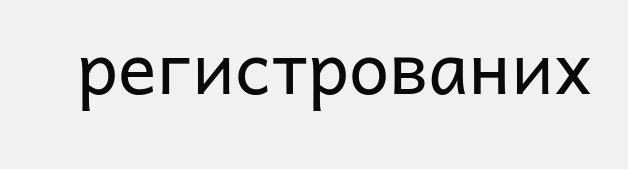регистрованих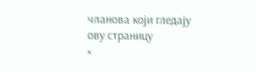чланова који гледају ову страницу
×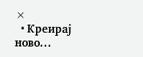×
  • Креирај ново...